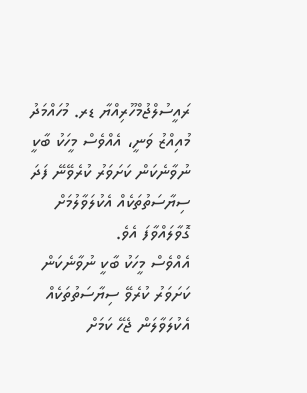ރައީސުލްޖުމްހޫރިއްޔާ ޑރ. މުހައްމަދު މުއިއްޒު ވަނީ، އެއްވެސް މީހަކު ބާކީ ނުވާނެކަން ކަށަވަރު ކުރެވޭނޭ ފަދަ ސިޔާސަތުތަކެއް އެކުލަވާލުމަށް ގޮވާލައްވާފަ އެވެ.
އެއްވެސް މީހަކު ބާކީ ނުވާނެކަން ކަށަވަރު ކުރެވޭ ސިޔާސަތުތަކެއް އެކުލަވާލަން ޖެހޭ ކަމަށް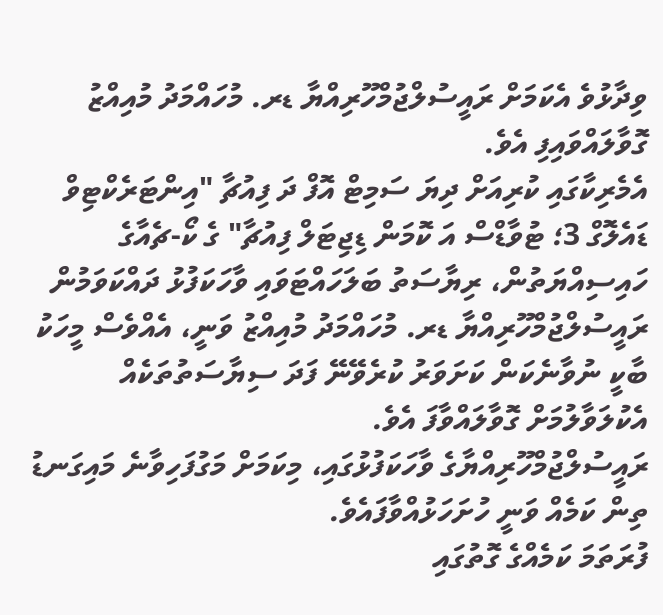ވިދާޅުވެ އެކަމަށް ރައީސުލްޖުމްހޫރިއްޔާ ޑރ. މުހައްމަދު މުއިއްޒު ގޮވާލައްވައިފި އެވެ.
އެމެރިކާގައި ކުރިއަށް ދިޔަ ސަމިޓް އޮފް ދަ ފިއުޗާ "އިންޓަރެކްޓިވް ޑައެލޮގް 3؛ ޓުވާޑްސް އަ ކޮމަން ޑިޖިޓަލް ފިއުޗާ" ގެ ކޯ-ޗެއާގެ ހައިސިއްޔަތުން، ރިޔާސަތު ބަލަހައްޓަވައި ވާހަކަފުޅު ދައްކަވަމުން ރައީސުލްޖުމްހޫރިއްޔާ ޑރ. މުހައްމަދު މުއިއްޒު ވަނީ، އެއްވެސް މީހަކު ބާކީ ނުވާނެކަން ކަށަވަރު ކުރެވޭނޭ ފަދަ ސިޔާސަތުތަކެއް އެކުލަވާލުމަށް ގޮވާލައްވާފަ އެވެ.
ރައީސުލްޖުމްހޫރިއްޔާގެ ވާހަކަފުޅުގައި، މިކަމަށް މަގުފަހިވާނެ މައިގަނޑު ތިން ކަމެއް ވަނީ ހުށަހަޅުއްވާފައެވެ.
ފުރަތަމަ ކަމެއްގެ ގޮތުގައި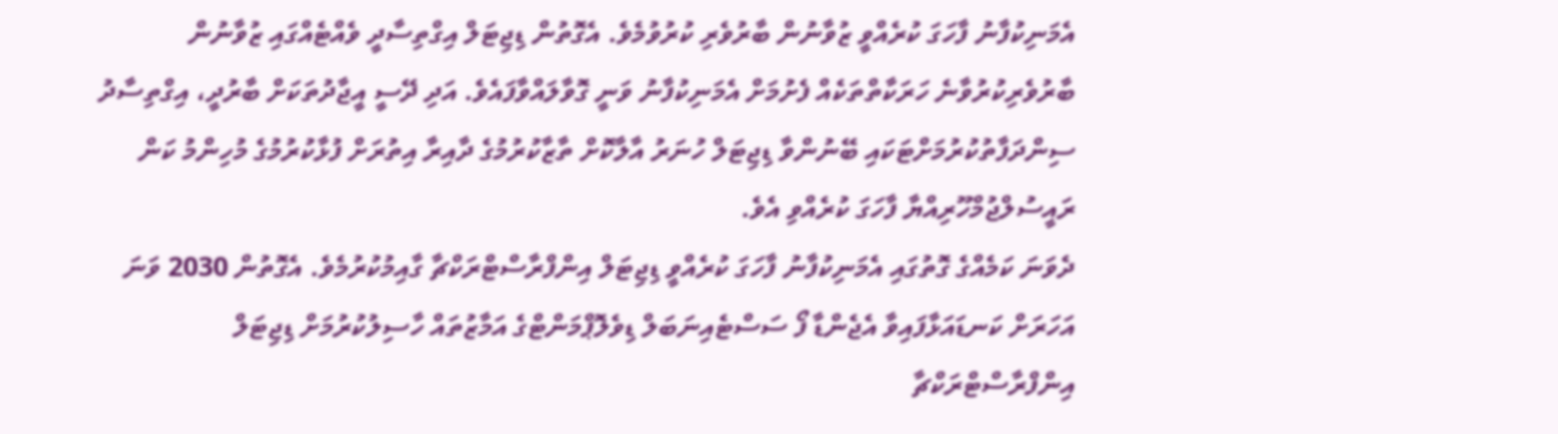އެމަނިކުފާނު ފާހަގަ ކުރެއްވީ ޒުވާނުން ބާރުވެރި ކުރުވުމެވެ. އެގޮތުން ޑިޖިޓަލް އިގްތިސާދީ ވެއްޓެއްގައި ޒުވާނުން ބާރުވެރިކުރުވާނެ ހަރަކާތްތަކެއް ފެށުމަށް އެމަނިކުފާނު ވަނީ ގޮވާލައްވާފައެވެ. އަދި ދޭސީ އީޖާދުތަކަށް ބާރުދީ، އިގްތިސާދު ސިންދަފާތުކުރުމަށްޓަކައި ބޭނުންވާ ޑިޖިޓަލް ހުނަރު އާލާކޮށް ތާޒާކުރުމުގެ ދާއިރާ އިތުރަށް ފުޅާކުރުމުގެ މުހިންމު ކަން ރައީސުލްޖުމްހޫރިއްޔާ ފާހަގަ ކުރެއްވި އެވެ.
ދެވަނަ ކަމެއްގެ ގޮތުގައި އެމަނިކުފާނު ފާހަގަ ކުރެއްވީ ޑިޖިޓަލް އިންފްރާސްޓްރަކްޗާ ގާއިމުކުރުމެވެ. އެގޮތުން 2030 ވަނަ އަހަރަށް ކަނޑައަޅާފައިވާ އެޖެންޑާ ފޯ ސަސްޓެއިނަބަލް ޑިވެލޮޕްމަންޓްގެ އަމާޒުތައް ހާސިލުކުރުމަށް ޑިޖިޓަލް އިންފްރާސްޓްރަކްޗާ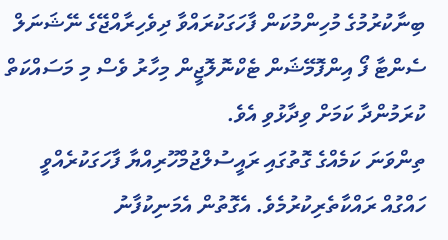ބިނާކުރުމުގެ މުހިންމުކަން ފާހަގަކުރައްވާ ދިވެހިރާއްޖޭގެ ނޭޝަނަލް ސެންޓާ ފޯ އިންފޮމޭޝަން ޓެކްނޮލޮޖީން މިހާރު ވެސް މި މަސައްކަތް ކުރަމުންދާ ކަމަށް ވިދާޅުވި އެވެ.
ތިންވަނަ ކަމެއްގެ ގޮތުގައި ރައީސުލްޖުމްހޫރިއްޔާ ފާހަގަކުރެއްވީ ހައްގުއް ރައްކާތެރިކުރުމެވެ. އެގޮތުން އެމަނިކުފާނު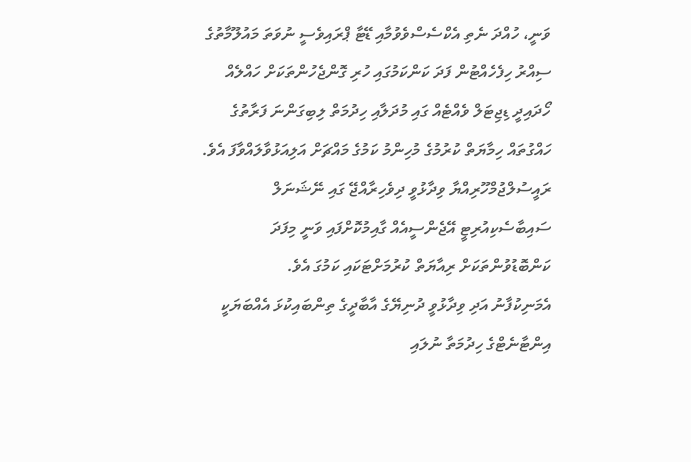ވަނީ، ހުއްދަ ނެތި އެކްސެސްވެވުމާއި ޑޭޓާ ޕްރައިވެސީ ނުވަތަ މައުލޫމާތުގެ ސިއްރު ހިފެހެއްޓުން ފަދަ ކަންކަމުގައި ހުރި ގޮންޖެހުންތަކަށް ހައްލެއް ހޯދައިދީ ޑިޖިޓަލް ވެއްޓެއް ގައި މުދަލާއި ހިދުމަތް ލިބިގަންނަ ފަރާތުގެ ހައްގުތައް ހިމާޔަތް ކުރުމުގެ މުހިންމު ކަމުގެ މައްޗަށް އަލިއަޅުވާލައްވާފަ އެވެ. ރައީސުލްޖުމްހޫރިއްޔާ ވިދާޅުވީ ދިވެހިރާއްޖޭ ގައި ނޭޝަނަލް ސައިބާސެކިއުރިޓީ އޭޖެންސީއެއް ގާއިމުކޮށްފައި ވަނީ މިފަދަ ކަންބޮޑުވުންތަކަށް ރިއާޔަތް ކުރުމަށްޓަކައި ކަމުގަ އެވެ.
އެމަނިކުފާނު އަދި ވިދާޅުވީ ދުނިޔޭގެ އާބާދީގެ ތިންބައިކުޅަ އެއްބަޔަކީ އިންޓާނެޓްގެ ހިދުމަތާ ނުލައި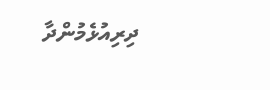ދިރިއުޅެމުންދާ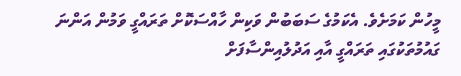މީހުން ކަމަށެވެ. އެކަމުގެ ސަބަބުން ވަކިން ހާއްސަކޮށް ތަރައްގީ ވަމުން އަންނަ ގައުމުތަކުގައި ތަރައްގީ އާއި އަދުލުއިންސާފަށް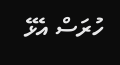ހުރަސް އެޅޭ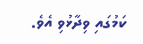ކަމުގައި ވިދާޅުވި އެވެ.